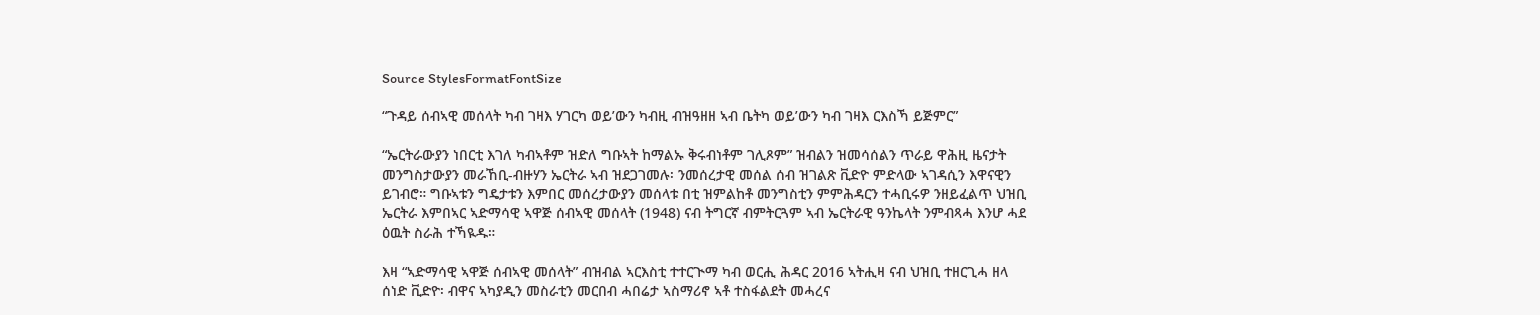Source StylesFormatFontSize

“ጉዳይ ሰብኣዊ መሰላት ካብ ገዛእ ሃገርካ ወይ’ውን ካብዚ ብዝዓዘዘ ኣብ ቤትካ ወይ’ውን ካብ ገዛእ ርእስኻ ይጅምር”

“ኤርትራውያን ነበርቲ እገለ ካብኣቶም ዝድለ ግቡኣት ከማልኡ ቅሩብነቶም ገሊጾም” ዝብልን ዝመሳሰልን ጥራይ ዋሕዚ ዜናታት መንግስታውያን መራኸቢ-ብዙሃን ኤርትራ ኣብ ዝደጋገመሉ፡ ንመሰረታዊ መሰል ሰብ ዝገልጽ ቪድዮ ምድላው ኣገዳሲን እዋናዊን ይገብሮ። ግቡኣቱን ግዴታቱን እምበር መሰረታውያን መሰላቱ በቲ ዝምልከቶ መንግስቲን ምምሕዳርን ተሓቢሩዎ ንዘይፈልጥ ህዝቢ ኤርትራ እምበኣር ኣድማሳዊ ኣዋጅ ሰብኣዊ መሰላት (1948) ናብ ትግርኛ ብምትርጓም ኣብ ኤርትራዊ ዓንኬላት ንምብጻሓ እንሆ ሓደ ዕዉት ስራሕ ተኻዪዱ።

እዛ “ኣድማሳዊ ኣዋጅ ሰብኣዊ መሰላት” ብዝብል ኣርእስቲ ተተርጒማ ካብ ወርሒ ሕዳር 2016 ኣትሒዛ ናብ ህዝቢ ተዘርጊሓ ዘላ ሰነድ ቪድዮ፡ ብዋና ኣካያዲን መስራቲን መርበብ ሓበሬታ ኣስማሪኖ ኣቶ ተስፋልደት መሓረና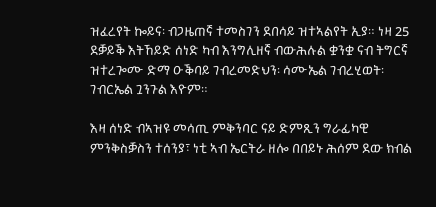ዝፈረየት ኰይና፡ ብጋዜጠኛ ተመስገን ደበሳይ ዝተኣልየት ኢያ። ነዛ 25 ደቓይቕ እትኸይድ ሰነድ ካብ እንግሊዘኛ ብውሕሉል ቋንቋ ናብ ትግርኛ ዝተረጐሙ ድማ ዑቕባይ ገብረመድህን፡ ሳሙኤል ገብረሂወት፡ ገብርኤል ጓንጉል እዮም።

እዛ ሰነድ ብኣዝዩ መሳጢ ምቅንባር ናይ ድምጺን ግራፊካዊ ምንቅስቓስን ተሰንያ፣ ነቲ ኣብ ኤርትራ ዘሎ በበይኑ ሕሰም ደው ክብል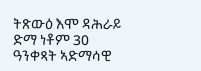ትጽውዕ እሞ ዳሕራይ ድማ ነቶም 30 ዓንቀጻት ኣድማሳዊ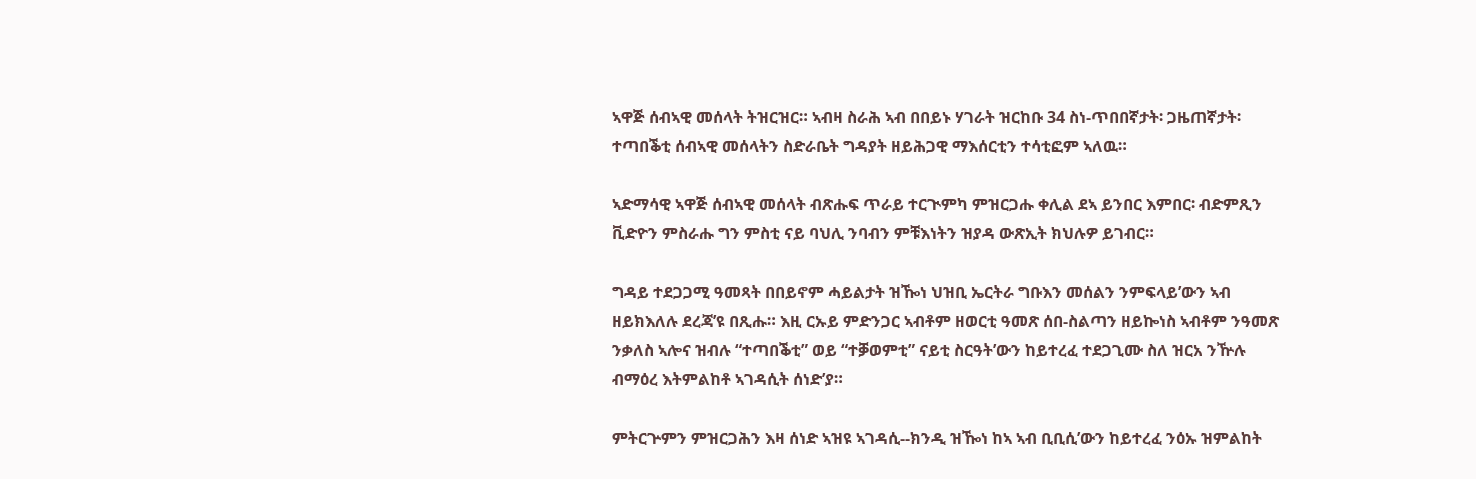ኣዋጅ ሰብኣዊ መሰላት ትዝርዝር። ኣብዛ ስራሕ ኣብ በበይኑ ሃገራት ዝርከቡ 34 ስነ-ጥበበኛታት፡ ጋዜጠኛታት፡ ተጣበቕቲ ሰብኣዊ መሰላትን ስድራቤት ግዳያት ዘይሕጋዊ ማእሰርቲን ተሳቲፎም ኣለዉ።

ኣድማሳዊ ኣዋጅ ሰብኣዊ መሰላት ብጽሑፍ ጥራይ ተርጒምካ ምዝርጋሑ ቀሊል ደኣ ይንበር እምበር፡ ብድምጺን ቪድዮን ምስራሑ ግን ምስቲ ናይ ባህሊ ንባብን ምቹእነትን ዝያዳ ውጽኢት ክህሉዎ ይገብር።

ግዳይ ተደጋጋሚ ዓመጻት በበይኖም ሓይልታት ዝዀነ ህዝቢ ኤርትራ ግቡእን መሰልን ንምፍላይ’ውን ኣብ ዘይክእለሉ ደረጃ’ዩ በጺሑ። እዚ ርኡይ ምድንጋር ኣብቶም ዘወርቲ ዓመጽ ሰበ-ስልጣን ዘይኰነስ ኣብቶም ንዓመጽ ንቃለስ ኣሎና ዝብሉ “ተጣበቕቲ” ወይ “ተቓወምቲ” ናይቲ ስርዓት’ውን ከይተረፈ ተደጋጊሙ ስለ ዝርአ ንዅሉ ብማዕረ እትምልከቶ ኣገዳሲት ሰነድ’ያ።

ምትርጕምን ምዝርጋሕን እዛ ሰነድ ኣዝዩ ኣገዳሲ--ክንዲ ዝዀነ ከኣ ኣብ ቢቢሲ’ውን ከይተረፈ ንዕኡ ዝምልከት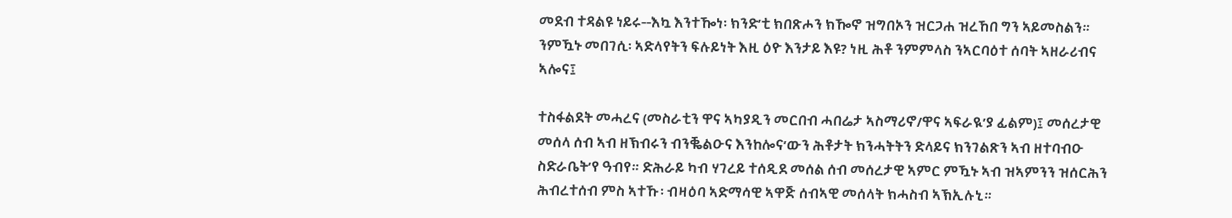መደብ ተዳልዩ ነይሩ--እኳ እንተዀነ፡ ክንድ’ቲ ክበጽሖን ክዀኖ ዝግበኦን ዝርጋሐ ዝረኸበ ግን ኣይመስልን። ንምዃኑ መበገሲ፡ ኣድላየትን ፍሉይነት እዚ ዕዮ እንታይ እዩ? ነዚ ሕቶ ንምምላስ ንኣርባዕተ ሰባት ኣዘራሪብና ኣሎና፤

ተስፋልደት መሓረና (መስራቲን ዋና ኣካያዲን መርበብ ሓበሬታ ኣስማሪኖ/ዋና ኣፍራዪ’ያ ፊልም)፤ መሰረታዊ መሰላ ሰብ ኣብ ዘኽብሩን ብንቘልዑና እንከሎና’ውን ሕቶታት ክንሓትትን ድላይና ክንገልጽን ኣብ ዘተባብዑ ስድራቤት’የ ዓብየ። ድሕራይ ካብ ሃገረይ ተሰዲደ መሰል ሰብ መሰረታዊ ኣምር ምዃኑ ኣብ ዝኣምንን ዝሰርሕን ሕብረተሰብ ምስ ኣተኹ፡ ብዛዕባ ኣድማሳዊ ኣዋጅ ሰብኣዊ መሰላት ክሓስብ ኣኽኢሉኒ።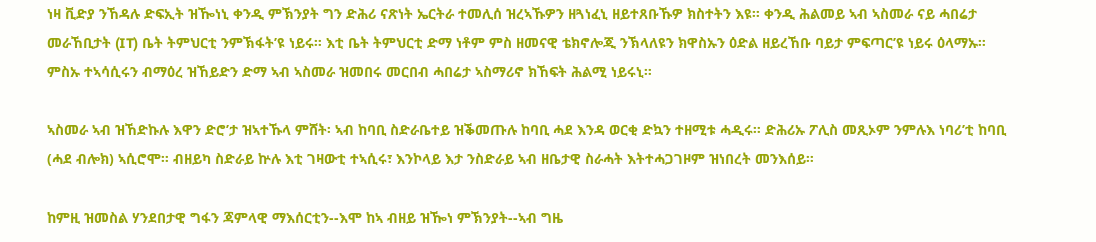ነዛ ቪድያ ንኸዳሉ ድፍኢት ዝዀነኒ ቀንዲ ምኽንያት ግን ድሕሪ ናጽነት ኤርትራ ተመሊሰ ዝረኣኹዎን ዘጓነፈኒ ዘይተጸቡኹዎ ክስተትን እዩ። ቀንዲ ሕልመይ ኣብ ኣስመራ ናይ ሓበሬታ መራኸቢታት (IT) ቤት ትምህርቲ ንምኽፋት’ዩ ነይሩ። እቲ ቤት ትምህርቲ ድማ ነቶም ምስ ዘመናዊ ቴክኖሎጂ ንኽላለዩን ክዋስኡን ዕድል ዘይረኸቡ ባይታ ምፍጣር’ዩ ነይሩ ዕላማኡ። ምስኡ ተኣሳሲሩን ብማዕረ ዝኸይድን ድማ ኣብ ኣስመራ ዝመበሩ መርበብ ሓበሬታ ኣስማሪኖ ክኸፍት ሕልሚ ነይሩኒ።

ኣስመራ ኣብ ዝኸድኩሉ እዋን ድሮ’ታ ዝኣተኹላ ምሸት፡ ኣብ ከባቢ ስድራቤተይ ዝቕመጡሉ ከባቢ ሓደ እንዳ ወርቂ ድኳን ተዘሚቱ ሓዲሩ። ድሕሪኡ ፖሊስ መጺኦም ንምሉእ ነባሪ’ቲ ከባቢ (ሓደ ብሎክ) ኣሲሮሞ። ብዘይካ ስድራይ ኵሉ እቲ ገዛውቲ ተኣሲሩ፣ እንኮላይ እታ ንስድራይ ኣብ ዘቤታዊ ስራሓት እትተሓጋገዞም ዝነበረት መንእሰይ።

ከምዚ ዝመስል ሃንደበታዊ ግፋን ጃምላዊ ማእሰርቲን--እሞ ከኣ ብዘይ ዝዀነ ምኽንያት--ኣብ ግዜ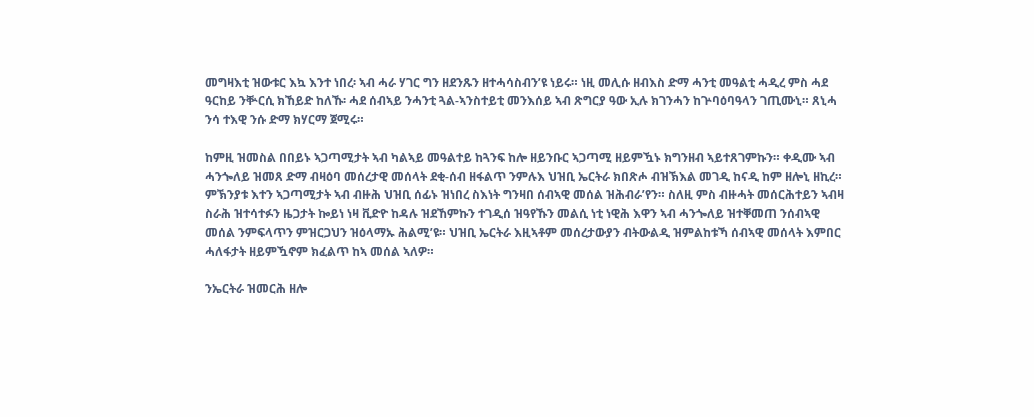መግዛእቲ ዝውቱር እኳ እንተ ነበረ፡ ኣብ ሓራ ሃገር ግን ዘደንጹን ዘተሓሳስብን’ዩ ነይሩ። ነዚ መሊሱ ዘብእስ ድማ ሓንቲ መዓልቲ ሓዲረ ምስ ሓደ ዓርከይ ንቝርሲ ክኸይድ ከለኹ፡ ሓደ ሰብኣይ ንሓንቲ ጓል-ኣንስተይቲ መንእሰይ ኣብ ጽግርያ ዓው ኢሉ ክገንሓን ከጕባዕባዓላን ገጢሙኒ። ጸኒሓ ንሳ ተእዊ ንሱ ድማ ክሃርማ ጀሚሩ።

ከምዚ ዝመስል በበይኑ ኣጋጣሚታት ኣብ ካልኣይ መዓልተይ ከጓንፍ ከሎ ዘይንቡር ኣጋጣሚ ዘይምዃኑ ክግንዘብ ኣይተጸገምኩን። ቀዲሙ ኣብ ሓንጐለይ ዝመጸ ድማ ብዛዕባ መሰረታዊ መሰላት ደቂ-ሰብ ዘፋልጥ ንምሉእ ህዝቢ ኤርትራ ክበጽሖ ብዝኽእል መገዲ ከናዲ ከም ዘሎኒ ዘኪረ። ምኽንያቱ እተን ኣጋጣሚታት ኣብ ብዙሕ ህዝቢ ሰፊኑ ዝነበረ ስእነት ግንዛበ ሰብኣዊ መሰል ዝሕብራ’የን። ስለዚ ምስ ብዙሓት መሰርሕተይን ኣብዛ ስራሕ ዝተሳተፉን ዜጋታት ኰይነ ነዛ ቪድዮ ከዳሉ ዝደኸምኩን ተገዲሰ ዝዓየኹን መልሲ ነቲ ነዊሕ እዋን ኣብ ሓንጐለይ ዝተቐመጠ ንሰብኣዊ መሰል ንምፍላጥን ምዝርጋህን ዝዕላማኡ ሕልሚ’ዩ። ህዝቢ ኤርትራ እዚኣቶም መሰረታውያን ብትውልዲ ዝምልከቱኻ ሰብኣዊ መሰላት እምበር ሓለፋታት ዘይምዃኖም ክፈልጥ ከኣ መሰል ኣለዎ።

ንኤርትራ ዝመርሕ ዘሎ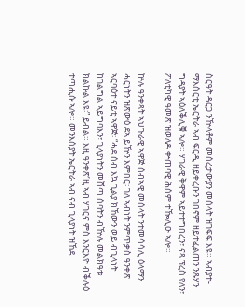ስርዓት ዳርጋ ንዅላቶም መሰረታውያን መሰላት ዝገፍፍ እዩ። ኣብያተ-ማእሰርቲ ኤርትራ ኣብ ፍርዲ ዘይቀረቡን ገበኖም ዘይተፈልጠን ንጹሃን ግዳያት ኣዕለቕሊቑ ኣሎ። ሃገራዊ ቅዋም ኣይተተግበረን፣ ናጻ ፕረስ የለን፣ ፖለቲካዊ ዓመጽ ዝወለዶ ቍጠባዊ ሕሰም ተዀሊዑ ኣሎ።

ኵሉ ዓንቀጻት ኣህጉራዊ ኣዋጅ ሰብኣዊ መሰላት ንተመሳሳሊ ዕላማን ሓርነትን ዝጽውዕ ደኣ ይዅን እምበር፡ ገለ ኣብነት ንምጥቃስ ዓንቀጽ ኣርባዕተ ናይቲ ኣዋጅ፡ “ሓደ ሰብ እኳ ጊልያ ክኸውን ወይ ብጊላነት ከገልግል ኣይግባእን፣ ጊላያነትን መሸጣ ሰባትን ብዅሉ መልክዓቱ ክልኩል እዩ፡” ይብል። እዚ ዓንቀጽ’ዚ ኣብ ሃገርና ምስ እንርእዮ ብቕሉዕ ተጣሒሱ ኣሎ። መንእሰያት ኤርትራ ኣብ ናብ ጊላያነት ዝኸደ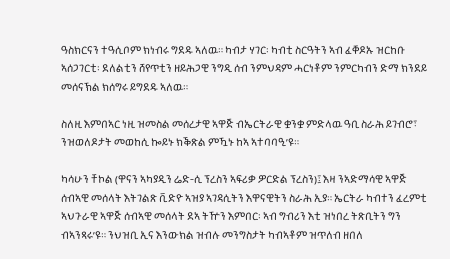ዓስክርናን ተዓሲቦም ክነብሩ ግደዱ ኣለዉ። ካብታ ሃገር፡ ካብቲ ስርዓትን ኣብ ፈቐዶኡ ዝርከቡ ኣሰጋገርቲ፡ ደለልቲን ሸየጥቲን ዘይሕጋዊ ንግዲ ሰብ ንምህዳም ሓርነቶም ንምርካብን ድማ ክንደይ መሰናኽል ክሰግሩ ይግደዱ ኣለዉ።

ስለዚ እምበኣር ነዚ ዝመስል መሰረታዊ ኣዋጅ ብኤርትራዊ ቋንቋ ምድላዉ ዓቢ ስራሕ ይገብሮ፣ ንዝወለዶታት መወከሲ ኰይኑ ክቕጽል ምዃኑ ከኣ ኣተባባዒ’ዩ።

ካሳሁን ቸኮል (ዋናን ኣካያዲን ሬድ-ሲ ፕረስን ኣፍሪቃ ዎርድል ፕረስን)፤ እዛ ንኣድማሳዊ ኣዋጅ ሰብኣዊ መሰላት እትገልጽ ቪድዮ ኣዝያ ኣገዳሲትን እዋናዊትን ስራሕ ኢያ። ኤርትራ ካብተን ፈረምቲ ኣህጉራዊ ኣዋጅ ሰብኣዊ መሰላት ደኣ ትዅን እምበር፡ ኣብ ግብሪን እቲ ዝነበረ ትጽቢትን ግን ብኣንጻሩ’ዩ። ንህዝቢ ኢና እንውክል ዝብሉ መንግስታት ካብኣቶም ዝጥለብ ዘበለ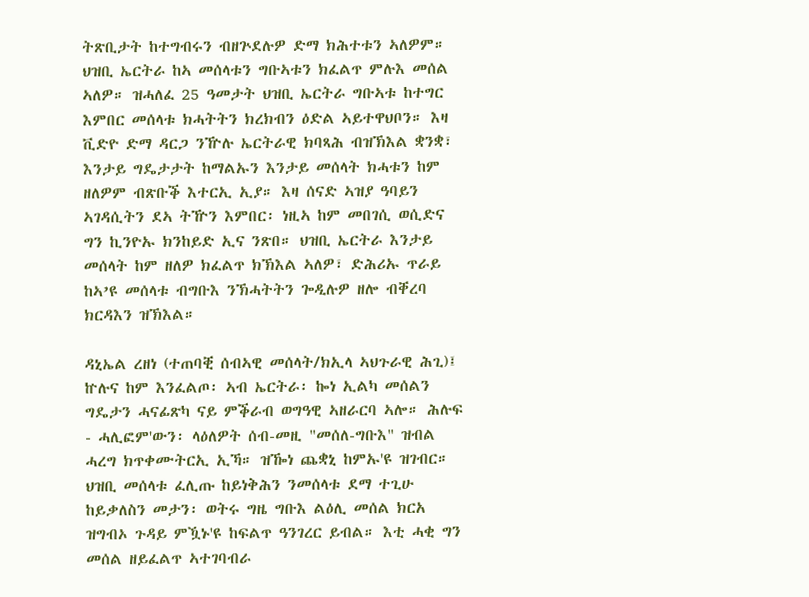ትጽቢታት ከተግብሩን ብዘጕደሉዎ ድማ ክሕተቱን ኣለዎም። ህዝቢ ኤርትራ ከኣ መሰላቱን ግቡኣቱን ክፈልጥ ምሉእ መሰል ኣለዎ። ዝሓለፈ 25 ዓመታት ህዝቢ ኤርትራ ግቡኣቱ ከተግር እምበር መሰላቱ ክሓትትን ክረክብን ዕድል ኣይተዋህቦን። እዛ ቪድዮ ድማ ዳርጋ ንዅሉ ኤርትራዊ ክባጻሕ ብዝኽእል ቋንቋ፣ እንታይ ግዴታታት ከማልኡን እንታይ መሰላት ክሓቱን ከም ዘለዎም ብጽቡቕ እተርኢ ኢያ። እዛ ሰናድ ኣዝያ ዓባይን ኣገዳሲትን ደኣ ትዅን እምበር፡ ነዚኣ ከም መበገሲ ወሲድና ግን ኪንዮኡ ክንከይድ ኢና ንጽበ። ህዝቢ ኤርትራ እንታይ መሰላት ከም ዘለዎ ክፈልጥ ክኽእል ኣለዎ፣ ድሕሪኡ ጥራይ ከኣ’ዩ መሰላቱ ብግቡእ ንኽሓትትን ጐዲሉዎ ዘሎ ብቐረባ ክርዳእን ዝኽእል።

ዳኒኤል ረዘነ (ተጠባቒ ሰብኣዊ መሰላት/ክኢላ ኣህጉራዊ ሕጊ)፤ ኵሉና ከም እንፈልጦ፡ ኣብ ኤርትራ፡ ኰነ ኢልካ መሰልን ግዴታን ሓናፊጽካ ናይ ምቕራብ ወግዓዊ ኣዘራርባ ኣሎ። ሕሉፍ - ሓሊፎም'ውን፡ ላዕለዎት ሰብ-መዚ "መሰለ-ግቡእ" ዝብል ሓረግ ክጥቀሙትርኢ ኢኻ። ዝዀነ ጨቋኒ ከምኡ'ዩ ዝገብር። ህዝቢ መሰላቱ ፈሊጡ ከይነቅሕን ንመሰላቱ ደማ ተጊሁ ከይቃለስን መታን፡ ወትሩ ግዜ ግቡእ ልዕሊ መሰል ክርአ ዝግብኦ ጉዳይ ምዃኑ'ዩ ከፍልጥ ዓንገረር ይብል። እቲ ሓቂ ግን መሰል ዘይፈልጥ ኣተገባብራ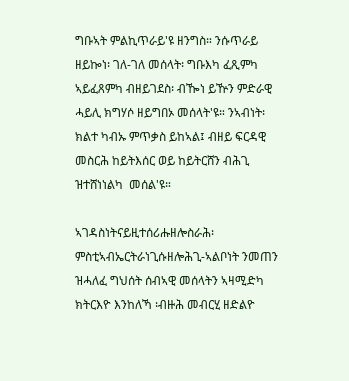ግቡኣት ምልኪጥራይ'ዩ ዘንግስ። ንሱጥራይ ዘይኰነ፡ ገለ-ገለ መሰላት፡ ግቡእካ ፈጺምካ ኣይፈጸምካ ብዘይገደስ፡ ብዀነ ይዅን ምድራዊ ሓይሊ ክግሃሶ ዘይግበኦ መሰላት'ዩ። ንኣብነት፡ ክልተ ካብኡ ምጥቃስ ይከኣል፤ ብዘይ ፍርዳዊ መስርሕ ከይትእሰር ወይ ከይትርሸን ብሕጊ ዝተሸነነልካ  መሰል'ዩ።

ኣገዳስነትናይዚተሰሪሑዘሎስራሕ፡ምስቲኣብኤርትራነጊሱዘሎሕጊ-ኣልቦነት ንመጠን ዝሓለፈ ግህሰት ሰብኣዊ መሰላትን ኣዛሚድካ ክትርእዮ እንከለኻ ፡ብዙሕ መብርሂ ዘድልዮ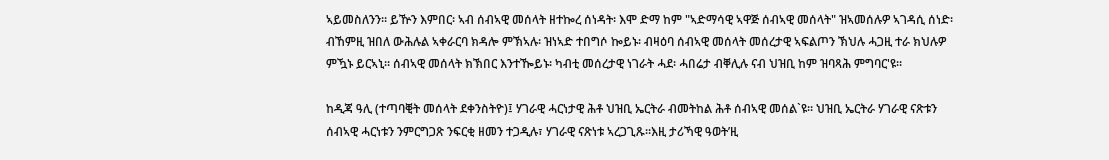ኣይመስለንን። ይዅን እምበር፡ ኣብ ሰብኣዊ መሰላት ዘተኰረ ሰነዳት፡ እሞ ድማ ከም "ኣድማሳዊ ኣዋጅ ሰብኣዊ መሰላት" ዝኣመሰሉዎ ኣገዳሲ ሰነድ፡ ብኸምዚ ዝበለ ውሕሉል ኣቀራርባ ክዳሎ ምኽኣሉ፡ ዝነኣድ ተበግሶ ኰይኑ፡ ብዛዕባ ሰብኣዊ መሰላት መሰረታዊ ኣፍልጦን ኽህሉ ሓጋዚ ተራ ክህሉዎ ምዃኑ ይርኣኒ። ሰብኣዊ መሰላት ክኽበር እንተዀይኑ፡ ካብቲ መሰረታዊ ነገራት ሓደ፡ ሓበሬታ ብቐሊሉ ናብ ህዝቢ ከም ዝባጻሕ ምግባር'ዩ።

ከዲጃ ዓሊ (ተጣባቒት መሰላት ደቀንስትዮ)፤ ሃገራዊ ሓርነታዊ ሕቶ ህዝቢ ኤርትራ ብመትከል ሕቶ ሰብኣዊ መሰል`ዩ። ህዝቢ ኤርትራ ሃገራዊ ናጽቱን ሰብኣዊ ሓርነቱን ንምርግጋጽ ንፍርቂ ዘመን ተጋዲሉ፣ ሃገራዊ ናጽነቱ ኣረጋጊጹ።እዚ ታሪኻዊ ዓወት’ዚ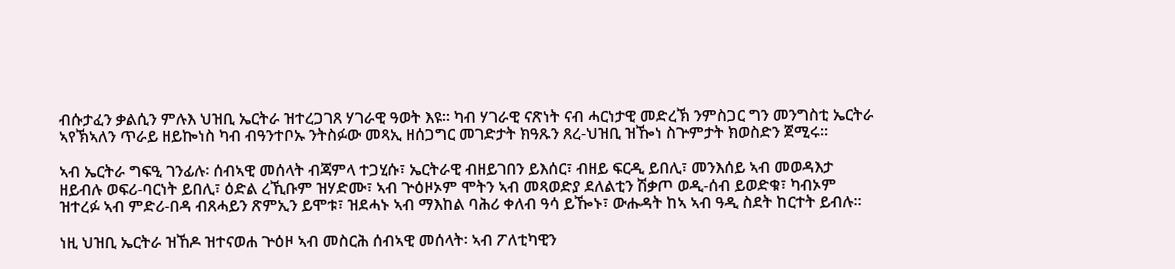ብሱታፈን ቃልሲን ምሉእ ህዝቢ ኤርትራ ዝተረጋገጸ ሃገራዊ ዓወት እዩ። ካብ ሃገራዊ ናጽነት ናብ ሓርነታዊ መድረኽ ንምስጋር ግን መንግስቲ ኤርትራ ኣየኽኣለን ጥራይ ዘይኰነስ ካብ ብዓንተቦኡ ንትስፉው መጻኢ ዘሰጋግር መገድታት ክዓጹን ጸረ-ህዝቢ ዝዀነ ስጕምታት ክወስድን ጀሚሩ።

ኣብ ኤርትራ ግፍዒ ገንፊሉ፡ ሰብኣዊ መሰላት ብጃምላ ተጋሂሱ፣ ኤርትራዊ ብዘይገበን ይእሰር፣ ብዘይ ፍርዲ ይበሊ፣ መንእሰይ ኣብ መወዳእታ ዘይብሉ ወፍሪ-ባርነት ይበሊ፣ ዕድል ረኺቡም ዝሃድሙ፣ ኣብ ጕዕዞኦም ሞትን ኣብ መጻወድያ ደለልቲን ሽቃጦ ወዲ-ሰብ ይወድቁ፣ ካብኦም ዝተረፉ ኣብ ምድሪ-በዳ ብጸሓይን ጽምኢን ይሞቱ፣ ዝደሓኑ ኣብ ማእከል ባሕሪ ቀለብ ዓሳ ይዀኑ፣ ውሑዳት ከኣ ኣብ ዓዲ ስደት ከርተት ይብሉ።

ነዚ ህዝቢ ኤርትራ ዝኸዶ ዝተናወሐ ጕዕዞ ኣብ መስርሕ ሰብኣዊ መሰላት፡ ኣብ ፖለቲካዊን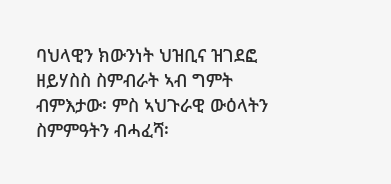ባህላዊን ክውንነት ህዝቢና ዝገደፎ ዘይሃስስ ስምብራት ኣብ ግምት ብምእታው፡ ምስ ኣህጉራዊ ውዕላትን ስምምዓትን ብሓፈሻ፡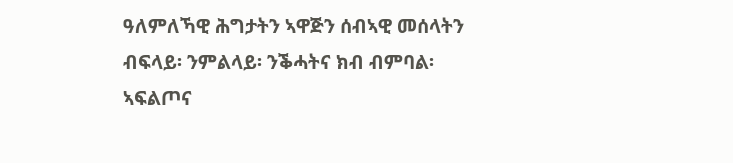ዓለምለኻዊ ሕግታትን ኣዋጅን ሰብኣዊ መሰላትን ብፍላይ፡ ንምልላይ፡ ንቕሓትና ክብ ብምባል፡ ኣፍልጦና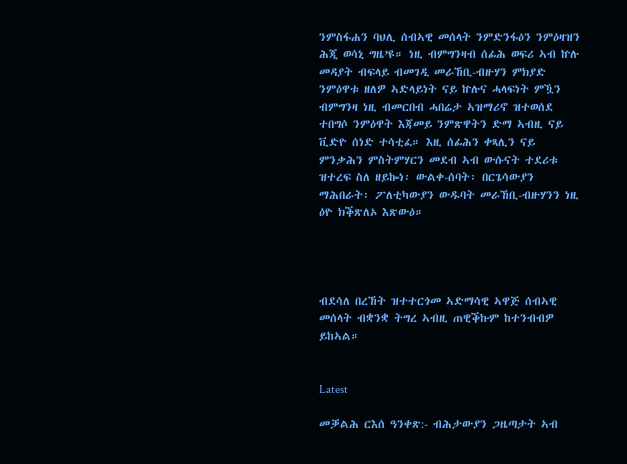ንምስፋሐን ባህሊ ሰብኣዊ መሰላት ንምድንፋዕን ንምዕዛዝን ሕጂ ወሳኒ ግዜ’ዩ። ነዚ ብምግንዛብ ሰፊሕ ወፍሪ ኣብ ኵሉ መዳያት ብፍላይ ብመገዲ መራኸቢ-ብዙሃን ምክያድ ንምዕዋቱ ዘለዎ ኣድላይነት ናይ ኵሉና ሓላፍነት ምዃን ብምግንዛ ነዚ ብመርበብ ሓበሬታ ኣዝማሪኖ ዝተወሰደ ተበግሶ ንምዕዋት እጃመይ ንምጽዋትን ድማ ኣብዚ ናይ ቪድዮ ሰነድ ተሳቲፈ። እዚ ሰፊሕን ቀጻሊን ናይ ምንቃሕን ምስትምሃርን መደብ ኣብ ውሱናት ተደሪቱ ዝተረፍ ስለ ዘይኰነ፡ ውልቀ-ሰባት፡ በርጌሳውያን ማሕበራት፡ ፖለቲካውያን ውዱባት መራኸቢ-ብዙሃንን ነዚ ዕዮ ክቕጽለኦ እጽውዕ።




ብደሳለ በረኸት ዝተተርጎመ ኣድማሳዊ ኣዋጅ ሰብኣዊ መሰላት ብቋንቋ ትግረ ኣብዚ ጠዊቕኩም ከተንብብዎ ይከኣል።


Latest

መቓልሕ ርእሰ ዓንቀጽ:- ብሕታውያን ጋዜጣታት ኣብ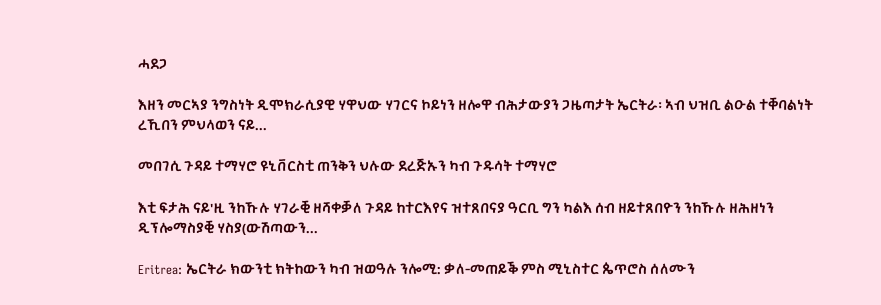ሓደጋ

እዘን መርኣያ ንግስነት ዲሞክራሲያዊ ሃዋህው ሃገርና ኮይነን ዘሎዋ ብሕታውያን ጋዜጣታት ኤርትራ፡ ኣብ ህዝቢ ልዑል ተቐባልነት ረኺበን ምህላወን ናይ...

መበገሲ ጉዳይ ተማሃሮ ዩኒቨርስቲ ጠንቅን ህሉው ደረጅኡን ካብ ጉዱሳት ተማሃሮ

እቲ ፍታሕ ናይ'ዚ ንከኹሉ ሃገራቒ ዘሻቀቓለ ጉዳይ ከተርእየና ዝተጸበናያ ዓርቢ ግን ካልእ ሰብ ዘይተጸበዮን ንከኹሉ ዘሕዘነን ዲፕሎማስያቒ ሃስያ(ውሽጣውን...

Eritrea: ኤርትራ ክውንቲ ክትከውን ካብ ዝወዓሉ ንሎሚ: ቃለ-መጠይቕ ምስ ሚኒስተር ጴጥሮስ ሰለሙን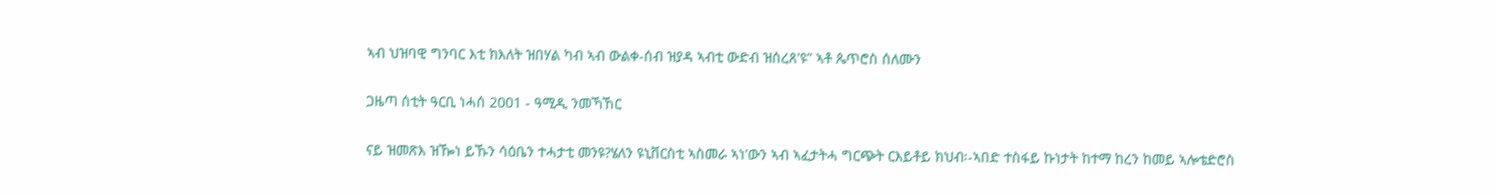ኣብ ህዝባዊ ግንባር እቲ ክእለት ዝበሃል ካብ ኣብ ውልቀ-ሰብ ዝያዳ ኣብቲ ውድብ ዝሰረጸ'ዩ” ኣቶ ጴጥሮስ ሰለሙን

ጋዜጣ ሰቲት ዓርቢ ነሓሰ 2001 - ዓሚዲ ንመኻኸር

ናይ ዝመጽእ ዝዀነ ይኹን ሳዕቤን ተሓታቲ መንዩ?ሄለን ዩኒቨርስቲ ኣስመራ ኣነ'ውን ኣብ ኣፈታትሓ ግርጭት ርእይቶይ ክህብ፡-ኣበድ ተስፋይ ኩነታት ከተማ ከረን ከመይ ኣሎቴድሮስ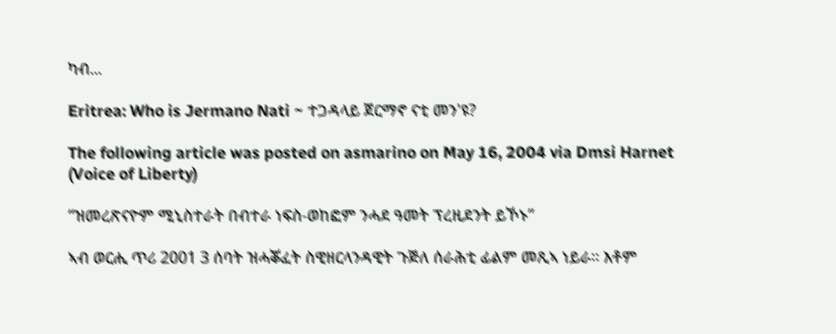ካብ...

Eritrea: Who is Jermano Nati ~ ተጋዳላይ ጀርማኖ ናቲ መን'ዩ?

The following article was posted on asmarino on May 16, 2004 via Dmsi Harnet (Voice of Liberty)

“ዝመረጽናዮም ሚኒስተራት በብተራ ነፍስ-ወከፎም ንሓደ ዓመት ፕረዚደንት ይኾኑ”

ኣብ ወርሒ ጥሪ 2001 3 ሰባት ዝሓቖፈት ስዊዘርላንዳዊት ጉጅለ ሰራሕቲ ፊልም መጺኣ ነይራ። እቶም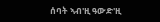ሰባት ኣብ'ዚ ዓውድ'ዚ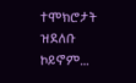ተሞክሮታት ዝደለቡ ኮይኖም...